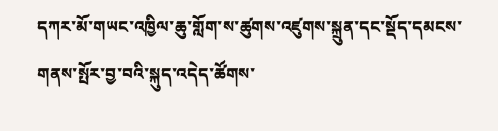དཀར་མོ་གཡང་འཁྱིལ་ཆུ་གློག་ས་ཚུགས་འཛུགས་སྐྲུན་དང་སྡོད་དམངས་གནས་སྤོར་བྱ་བའི་སྐུད་འདེད་ཚོགས་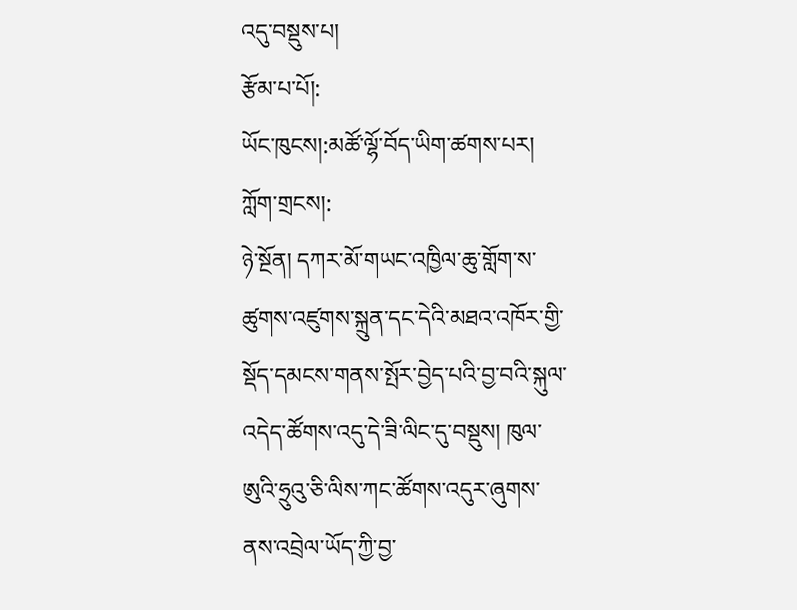འདུ་བསྡུས་པ།
རྩོམ་པ་པོ།:
ཡོང་ཁུངས།:མཚོ་ལྷོ་བོད་ཡིག་ཚགས་པར།
ཀློག་གྲངས།:
ཉེ་སྔོན། དཀར་མོ་གཡང་འཁྱིལ་ཆུ་གློག་ས་ཚུགས་འཛུགས་སྐྲུན་དང་དེའི་མཐའ་འཁོར་གྱི་སྡོད་དམངས་གནས་སྤོར་བྱེད་པའི་བྱ་བའི་སྐུལ་འདེད་ཚོགས་འདུ་དེ་ཟི་ལིང་དུ་བསྡུས། ཁུལ་ཨུའི་ཧྲུའུ་ཅི་ལིས་ཀང་ཚོགས་འདུར་ཞུགས་ནས་འབྲེལ་ཡོད་ཀྱི་བྱ་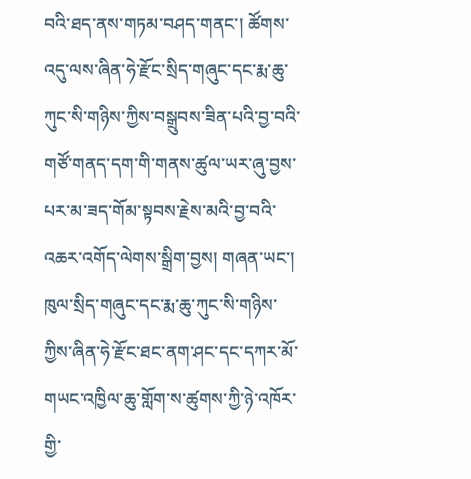བའི་ཐད་ནས་གཏམ་བཤད་གནང་། ཚོགས་འདུ་ལས་ཞིན་ཧེ་རྫོང་སྲིད་གཞུང་དང་རྨ་ཆུ་ཀུང་སི་གཉིས་ཀྱིས་བསྒྲུབས་ཟིན་པའི་བྱ་བའི་གཙོ་གནད་དག་གི་གནས་ཚུལ་ཡར་ཞུ་བྱས་པར་མ་ཟད་གོམ་སྟབས་རྗེས་མའི་བྱ་བའི་འཆར་འགོད་ལེགས་སྒྲིག་བྱས། གཞན་ཡང་། ཁུལ་སྲིད་གཞུང་དང་རྨ་ཆུ་ཀུང་སི་གཉིས་ཀྱིས་ཞིན་ཧེ་རྫོང་ཐང་ནག་ཤང་དང་དཀར་མོ་གཡང་འཁྱིལ་ཆུ་གློག་ས་ཚུགས་ཀྱི་ཉེ་འཁོར་གྱི་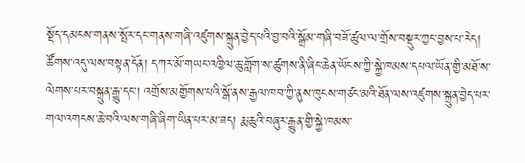སྡོད་དམངས་གནས་སྤོར་དང་གནས་གཞི་འཛུགས་སྐྲུན་བྱེད་པའི་བྱ་བའི་སྒྲོམ་གཞི་བཟོ་ཚུལ་ལ་གྲོས་བསྡུར་ཀྱང་བྱས་པ་རེད།
ཚོགས་འདུ་ལས་བསྟན་དོན། དཀར་མོ་གཡང་འཁྱིལ་ཆུ་གློག་ས་ཚུགས་ནི་ཞིང་ཆེན་ཡོངས་ཀྱི་སྐྱེ་ཁམས་དཔལ་ཡོན་གྱི་མཐོ་ས་ལེགས་པར་བསྐྲུན་རྒྱུ་དང་། འགྲོས་མགྱོགས་པའི་སྒོ་ནས་རྒྱལ་ཁབ་ཀྱི་ནུས་ཁུངས་གཙང་མའི་ཐོན་ལས་འཛུགས་སྐྲུན་བྱེད་པར་གལ་འགངས་ཆེ་བའི་ལས་གཞི་ཞིག་ཡིན་པར་མ་ཟད། རྨ་ཆུའི་བཞུར་རྒྱུན་གྱི་སྐྱེ་ཁམས་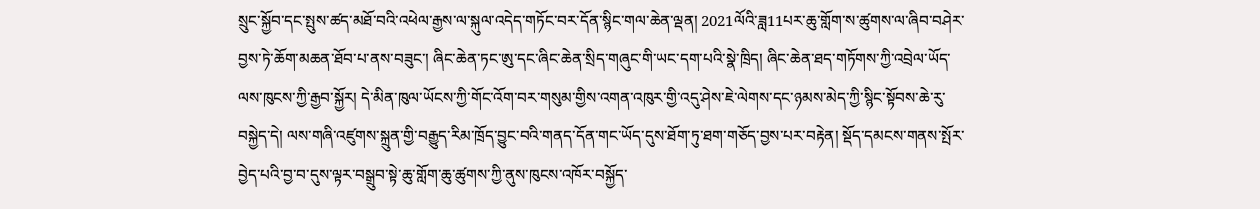སྲུང་སྐྱོབ་དང་སྤུས་ཚད་མཐོ་བའི་འཕེལ་རྒྱས་ལ་སྐུལ་འདེད་གཏོང་བར་དོན་སྙིང་གལ་ཆེན་ལྡན། 2021ལོའི་ཟླ11པར་ཆུ་གློག་ས་ཚུགས་ལ་ཞིབ་བཤེར་བྱས་ཏེ་ཆོག་མཆན་ཐོབ་པ་ནས་བཟུང་། ཞིང་ཆེན་ཏང་ཨུ་དང་ཞིང་ཆེན་སྲིད་གཞུང་གི་ཡང་དག་པའི་སྣེ་ཁྲིད། ཞིང་ཆེན་ཐད་གཏོགས་ཀྱི་འབྲེལ་ཡོད་ལས་ཁུངས་ཀྱི་རྒྱབ་སྐྱོར། དེ་མིན་ཁུལ་ཡོངས་ཀྱི་གོང་འོག་བར་གསུམ་གྱིས་འགན་འཁུར་གྱི་འདུ་ཤེས་ཇེ་ལེགས་དང་ཉམས་མེད་ཀྱི་སྙིང་སྟོབས་ཆེ་རུ་བསྐྱེད་དེ། ལས་གཞི་འཛུགས་སྐྲུན་གྱི་བརྒྱུད་རིམ་ཁྲོད་བྱུང་བའི་གནད་དོན་གང་ཡོད་དུས་ཐོག་ཏུ་ཐག་གཅོད་བྱས་པར་བརྟེན། སྡོད་དམངས་གནས་སྤོར་བྱེད་པའི་བྱ་བ་དུས་ལྟར་བསྒྲུབ་སྟེ་ཆུ་གློག་ཆུ་ཚུགས་ཀྱི་ནུས་ཁུངས་འཁོར་བསྐྱོད་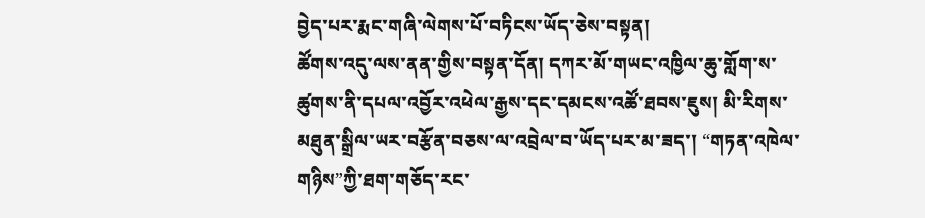བྱེད་པར་རྨང་གཞི་ལེགས་པོ་བཏིངས་ཡོད་ཅེས་བསྟན།
ཚོགས་འདུ་ལས་ནན་གྱིས་བསྟན་དོན། དཀར་མོ་གཡང་འཁྱིལ་ཆུ་གློག་ས་ཚུགས་ནི་དཔལ་འབྱོར་འཕེལ་རྒྱས་དང་དམངས་འཚོ་ཐབས་ཇུས། མི་རིགས་མཐུན་སྒྲིལ་ཡར་བརྩོན་བཅས་ལ་འབྲེལ་བ་ཡོད་པར་མ་ཟད་། “གཏན་འཁེལ་གཉིས”ཀྱི་ཐག་གཅོད་རང་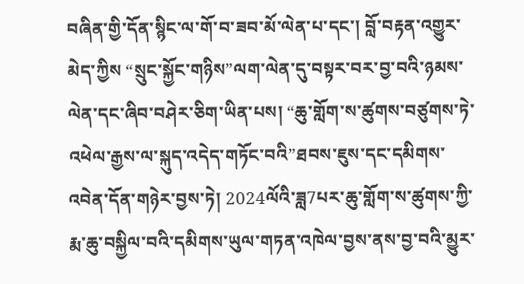བཞིན་གྱི་དོན་སྙིང་ལ་གོ་བ་ཟབ་མོ་ལེན་པ་དང་། བློ་བརྟན་འགྱུར་མེད་ཀྱིས “སྲུང་སྐྱོང་གཉིས”ལག་ལེན་དུ་བསྟར་བར་བྱ་བའི་ཉམས་ལེན་དང་ཞིབ་བཤེར་ཅིག་ཡིན་པས། “ཆུ་གློག་ས་ཚུགས་བཙུགས་ཏེ་འཕེལ་རྒྱས་ལ་སྐུད་འདེད་གཏོང་བའི”ཐབས་ཇུས་དང་དམིགས་འབེན་དོན་གཉེར་བྱས་ཏེ། 2024ལོའི་ཟླ7པར་ཆུ་གློག་ས་ཚུགས་ཀྱི་རྨ་ཆུ་བསྐྱིལ་བའི་དམིགས་ཡུལ་གཏན་འཁེལ་བྱས་ནས་བྱ་བའི་མྱུར་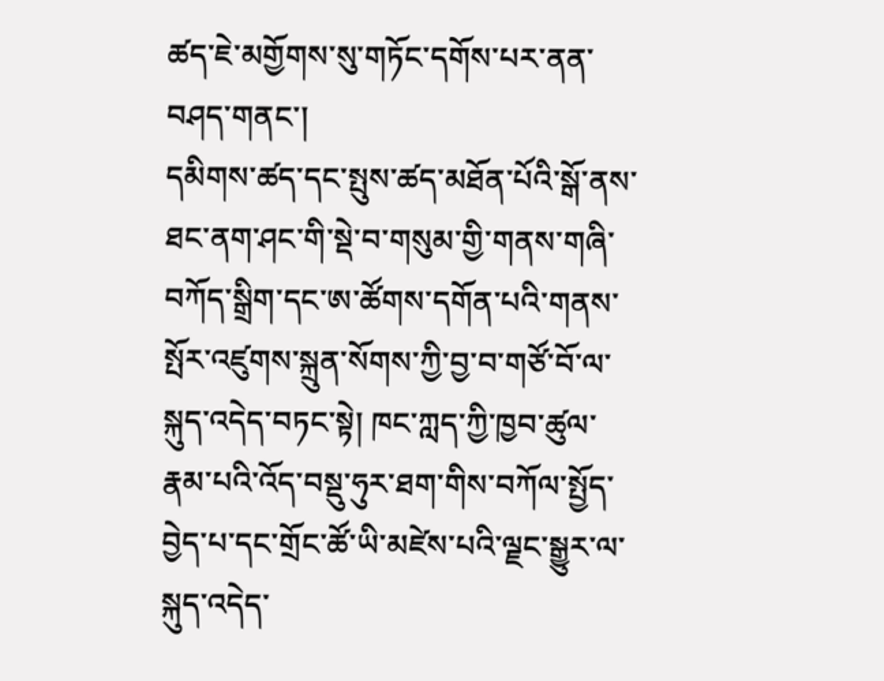ཚད་ཇེ་མགྱོགས་སུ་གཏོང་དགོས་པར་ནན་བཤད་གནང་།
དམིགས་ཚད་དང་སྤུས་ཚད་མཐོན་པོའི་སྒོ་ནས་ཐང་ནག་ཤང་གི་སྡེ་བ་གསུམ་གྱི་གནས་གཞི་བཀོད་སྒྲིག་དང་ཨ་ཚོགས་དགོན་པའི་གནས་སྤོར་འཛུགས་སྐྲུན་སོགས་ཀྱི་བྱ་བ་གཙོ་བོ་ལ་སྐུད་འདེད་བཏང་སྟེ། ཁང་ཀླད་ཀྱི་ཁྱབ་ཚུལ་རྣམ་པའི་འོད་བསྡུ་ཧུར་ཐག་གིས་བཀོལ་སྤྱོད་བྱེད་པ་དང་གྲོང་ཚོ་ཡི་མཛེས་པའི་ལྗང་སྒྱུར་ལ་སྐུད་འདེད་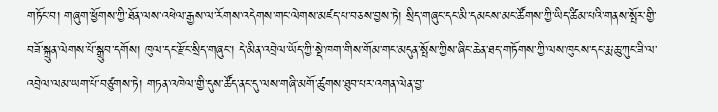གཏོང་བ། གཞུག་ཕྱོགས་ཀྱི་ཐོན་ལས་འཕེལ་རྒྱས་ལ་རོགས་འདེགས་གང་ལེགས་མཛད་པ་བཅས་བྱས་ཏེ། སྲིད་གཞུང་དང་མི་དམངས་མང་ཚོགས་ཀྱི་ཡིད་ཚིམ་པའི་གནས་སྤོར་གྱི་བཟོ་སྐྲུན་ལེགས་པོ་སྒྲུབ་དགོས། ཁུལ་དང་རྫོང་སྲིད་གཞུང་། དེ་མིན་འབྲེལ་ཡོད་ཀྱི་སྡེ་ཁག་གིས་གོམ་གང་མདུན་སྤོས་ཀྱིས་ཞིང་ཆེན་ཐད་གཏོགས་ཀྱི་ལས་ཁུངས་དང་རྨ་ཆུ་ཀུང་ཟི་ལ་འབྲེལ་ལམ་ཡག་པོ་བཙུགས་ཏེ། གཏན་འཁེལ་གྱི་དུས་ཚོད་ནང་དུ་ལས་གཞི་མགོ་ཚུགས་ཐུབ་པར་འགན་ལེན་བྱ་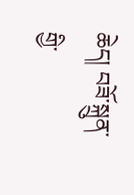ཆེད། བཟོ་སྐྲུན་གྱི་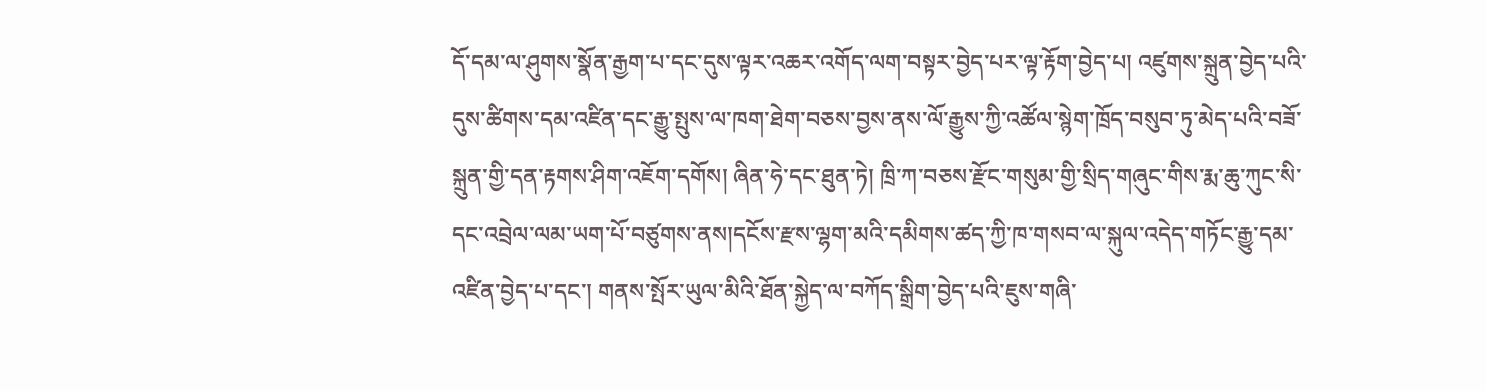དོ་དམ་ལ་ཤུགས་སྣོན་རྒྱག་པ་དང་དུས་ལྟར་འཆར་འགོད་ལག་བསྟར་བྱེད་པར་ལྟ་རྟོག་བྱེད་པ། འཛུགས་སྐྲུན་བྱེད་པའི་དུས་ཚིགས་དམ་འཛིན་དང་རྒྱུ་སྤུས་ལ་ཁག་ཐེག་བཅས་བྱས་ནས་ལོ་རྒྱུས་ཀྱི་འཚོལ་སྙེག་ཁྲོད་བསུབ་ཏུ་མེད་པའི་བཟོ་སྐྲུན་གྱི་དན་རྟགས་ཤིག་འཇོག་དགོས། ཞིན་ཧེ་དང་ཐུན་ཏེ། ཁྲི་ཀ་བཅས་རྫོང་གསུམ་གྱི་སྲིད་གཞུང་གིས་རྨ་ཆུ་ཀུང་སི་དང་འབྲེལ་ལམ་ཡག་པོ་བཙུགས་ནས།དངོས་རྫས་ལྷག་མའི་དམིགས་ཚད་ཀྱི་ཁ་གསབ་ལ་སྐུལ་འདེད་གཏོང་རྒྱུ་དམ་འཛིན་བྱེད་པ་དང་། གནས་སྤོར་ཡུལ་མིའི་ཐོན་སྐྱེད་ལ་བཀོད་སྒྲིག་བྱེད་པའི་ཇུས་གཞི་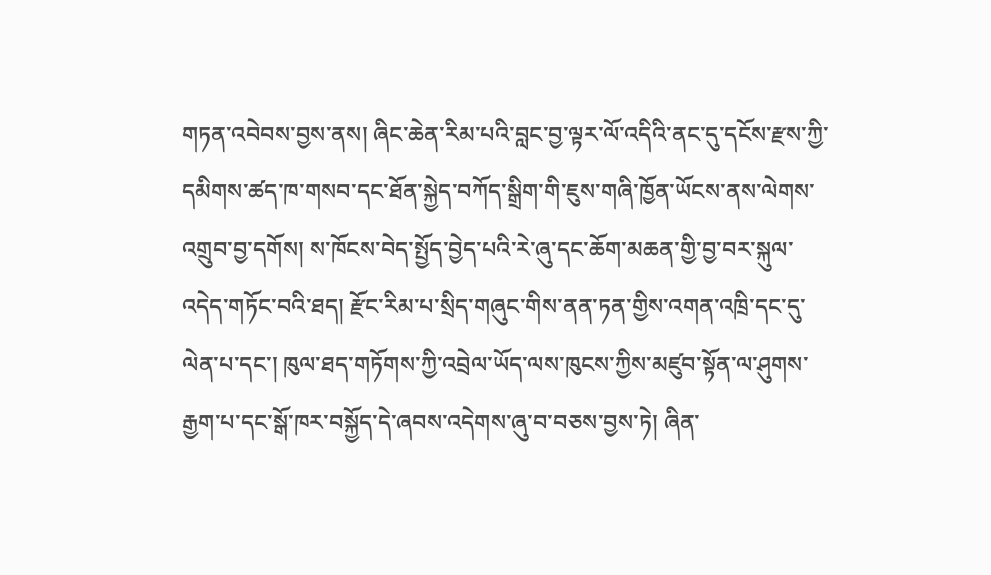གཏན་འབེབས་བྱས་ནས། ཞིང་ཆེན་རིམ་པའི་བླང་བྱ་ལྟར་ལོ་འདིའི་ནང་དུ་དངོས་རྫས་ཀྱི་དམིགས་ཚད་ཁ་གསབ་དང་ཐོན་སྐྱེད་བཀོད་སྒྲིག་གི་ཇུས་གཞི་ཁྱོན་ཡོངས་ནས་ལེགས་འགྲུབ་བྱ་དགོས། ས་ཁོངས་བེད་སྤྱོད་བྱེད་པའི་རེ་ཞུ་དང་ཆོག་མཆན་གྱི་བྱ་བར་སྐུལ་འདེད་གཏོང་བའི་ཐད། རྫོང་རིམ་པ་སྲིད་གཞུང་གིས་ནན་ཏན་གྱིས་འགན་འཁྲི་དང་དུ་ལེན་པ་དང་། ཁུལ་ཐད་གཏོགས་ཀྱི་འབྲེལ་ཡོད་ལས་ཁུངས་ཀྱིས་མཛུབ་སྟོན་ལ་ཤུགས་རྒྱག་པ་དང་སྒོ་ཁར་བསྐྱོད་དེ་ཞབས་འདེགས་ཞུ་བ་བཅས་བྱས་ཏེ། ཞིན་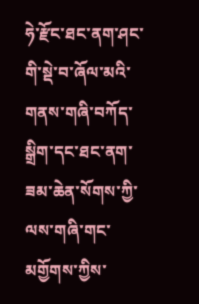ཧེ་རྫོང་ཐང་ནག་ཤང་གི་སྡེ་བ་ཞོལ་མའི་གནས་གཞི་བཀོད་སྒྲིག་དང་ཐང་ནག་ཟམ་ཆེན་སོགས་ཀྱི་ལས་གཞི་གང་མགྱོགས་ཀྱིས་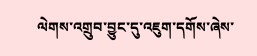ལེགས་འགྲུབ་བྱུང་དུ་འཇུག་དགོས་ཞེས་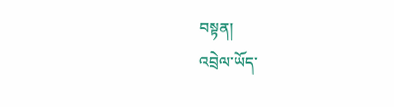བསྟན།
འབྲེལ་ཡོད་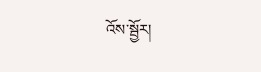འོས་སྦྱོར།